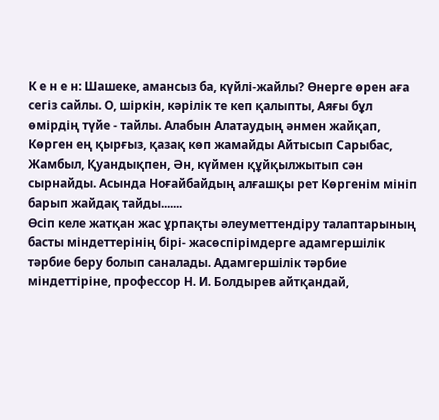К е н е н: Шашеке, амансыз ба, күйлі-жайлы? Өнерге өрен аға сегіз сайлы. О, шіркін, кәрілік те кеп қалыпты, Аяғы бұл өмірдің түйе - тайлы. Алабын Алатаудың әнмен жайқап, Көрген ең қырғыз, қазақ көп жамайды Айтысып Сарыбас, Жамбыл, Қуандықпен, Ән, күймен құйқылжытып сән сырнайды. Асында Ноғайбайдың алғашқы рет Көргенім мініп барып жайдақ тайды.......
Өсіп келе жатқан жас ұрпақты әлеуметтендіру талаптарының басты міндеттерінің бірі- жасөспірімдерге адамгершілік тәрбие беру болып саналады. Адамгершілік тәрбие міндеттіріне, профессор Н. И. Болдырев айтқандай,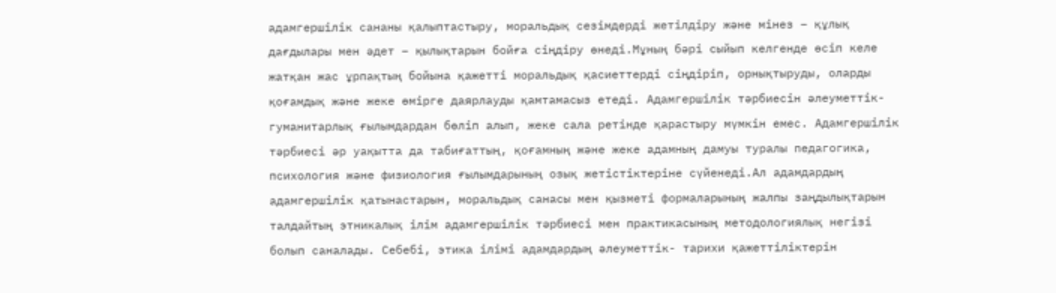адамгершілік сананы қалыптастыру, моральдық сезімдерді жетілдіру және мінез – құлық дағдылары мен әдет – қылықтарын бойға сіңдіру өнеді.Мұның бәрі сыйып келгенде өсіп келе жатқан жас ұрпақтың бойына қажетті моральдық қасиеттерді сіңдіріп, орнықтыруды, оларды қоғамдық және жеке өмірге даярлауды қамтамасыз етеді. Адамгершілік тәрбиесін әлеуметтік- гуманитарлық ғылымдардан бөліп алып, жеке сала ретінде қарастыру мүмкін емес. Адамгершілік тәрбиесі әр уақытта да табиғаттың, қоғамның және жеке адамның дамуы туралы педагогика, психология және физиология ғылымдарының озық жетістіктеріне сүйенеді.Ал адамдардың адамгершілік қатынастарын, моральдық санасы мен қызметі формаларының жалпы заңдылықтарын талдайтың этникалық ілім адамгершілік тәрбиесі мен практикасының методологиялық негізі болып саналады. Себебі, этика ілімі адамдардың әлеуметтік- тарихи қажеттіліктерін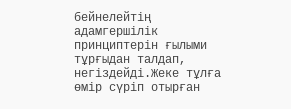бейнелейтің адамгершілік принциптерін ғылыми тұрғыдан талдап, негіздейді.Жеке тұлға өмір сүріп отырған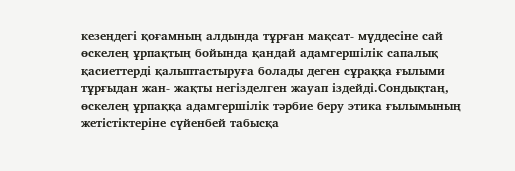кезеңдегі қоғамның алдында тұрған мақсат- мүддесіне сай өскелең ұрпақтың бойында қандай адамгершілік сапалық қасиеттерді қалыптастыруға болады деген сұраққа ғылыми тұрғыдан жан- жақты негізделген жауап іздейді.Сондықтаң, өскелең ұрпаққа адамгершілік тәрбие беру этика ғылымының жетістіктеріне сүйенбей табысқа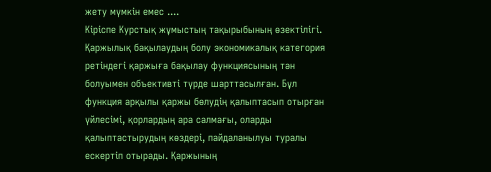жету мүмкін емес ....
Кіріспе Курстық жұмыстың тақырыбының өзектілігі. Қаржылық бақылаудың болу экономикалық категория ретіндегі қаржыға бақылау функциясының тән болуымен объективті түрде шарттасылған. Бұл функция арқылы қаржы бөлудің қалыптасып отырған үйлесімі, қорлардың ара салмағы, оларды қалыптастырудың көздері, пайдаланылуы туралы ескертіп отырады. Қаржының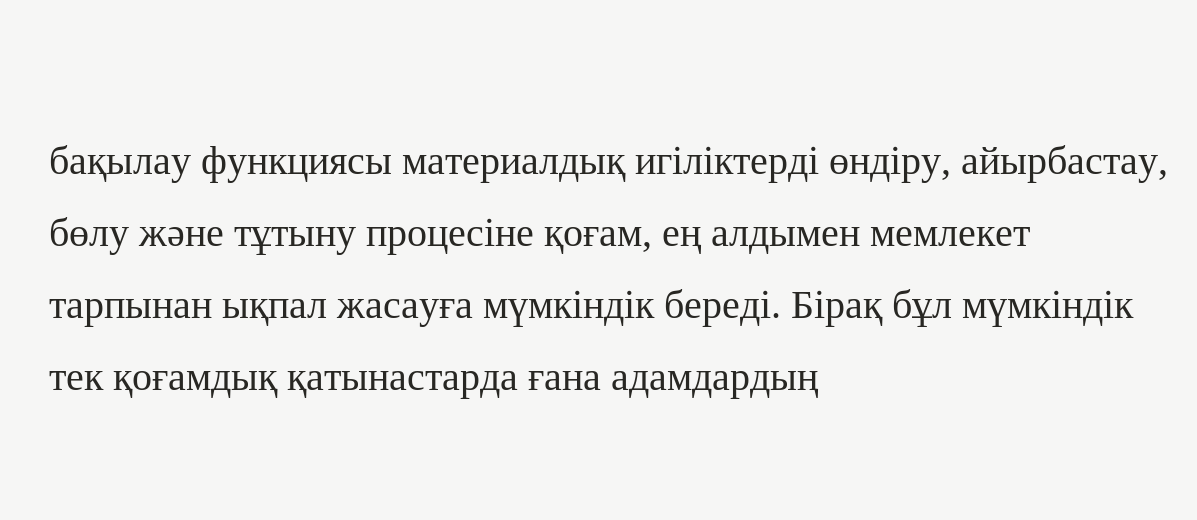бақылау функциясы материалдық игіліктерді өндіру, айырбастау, бөлу және тұтыну процесіне қоғам, ең алдымен мемлекет тарпынан ықпал жасауға мүмкіндік береді. Бірақ бұл мүмкіндік тек қоғамдық қатынастарда ғана адамдардың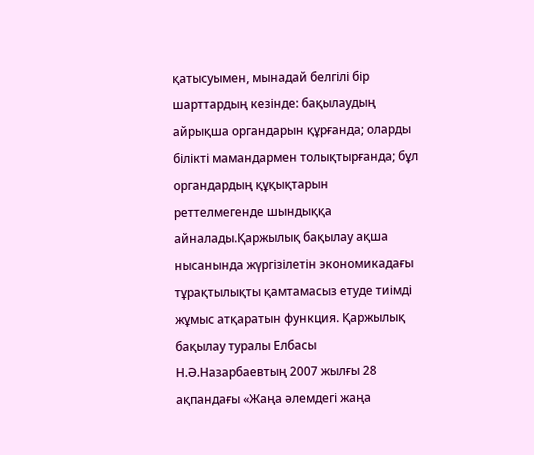қатысуымен, мынадай белгілі бір шарттардың кезінде: бақылаудың айрықша органдарын құрғанда; оларды білікті мамандармен толықтырғанда; бұл органдардың құқықтарын реттелмегенде шындыққа айналады.Қаржылық бақылау ақша нысанында жүргізілетін экономикадағы тұрақтылықты қамтамасыз етуде тиімді жұмыс атқаратын функция. Қаржылық бақылау туралы Елбасы Н.Ә.Назарбаевтың 2007 жылғы 28 ақпандағы «Жаңа әлемдегі жаңа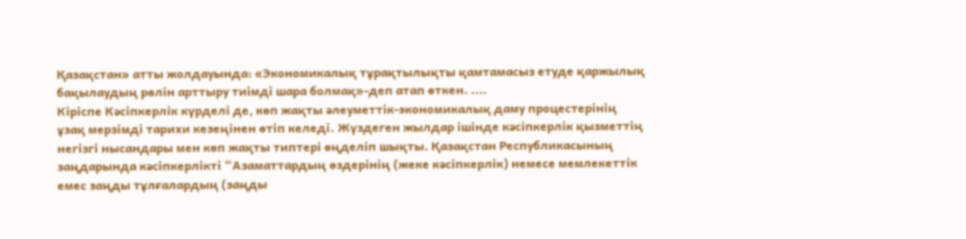Қазақстан» атты жолдауында: «Экономикалық тұрақтылықты қамтамасыз етуде қаржылық бақылаудың рөлін арттыру тиімді шара болмақ»-деп атап өткен. ....
Кіріспе Кәсіпкерлік күрделі де, көп жақты әлеуметтік-экономикалық даму процестерінің ұзақ мерзімді тарихи кезеңінен өтіп келеді. Жүздеген жылдар ішінде кәсіпкерлік қызметтің негізгі нысандары мен көп жақты типтері өңделіп шықты. Қазақстан Республикасының заңдарында кәсіпкерлікті “Азаматтардың өздерінің (жеке кәсіпкерлік) немесе мемлекеттік емес заңды тұлғалардың (заңды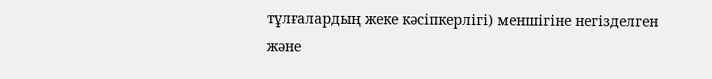тұлғалардың жеке кәсіпкерлігі) меншігіне негізделген және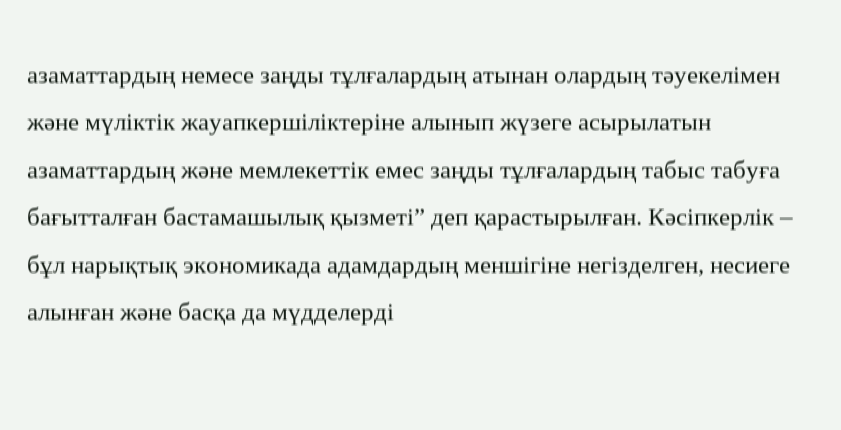азаматтардың немесе заңды тұлғалардың атынан олардың тәуекелімен және мүліктік жауапкершіліктеріне алынып жүзеге асырылатын азаматтардың және мемлекеттік емес заңды тұлғалардың табыс табуға бағытталған бастамашылық қызметі” деп қарастырылған. Кәсіпкерлік – бұл нарықтық экономикада адамдардың меншігіне негізделген, несиеге алынған және басқа да мүдделерді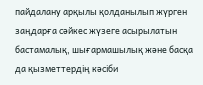пайдалану арқылы қолданылып жүрген заңдарға сәйкес жүзеге асырылатын бастамалық, шығармашылық және басқа да қызметтердің кәсіби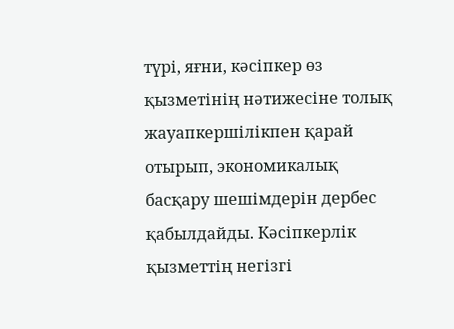түрі, яғни, кәсіпкер өз қызметінің нәтижесіне толық жауапкершілікпен қарай отырып, экономикалық басқару шешімдерін дербес қабылдайды. Кәсіпкерлік қызметтің негізгі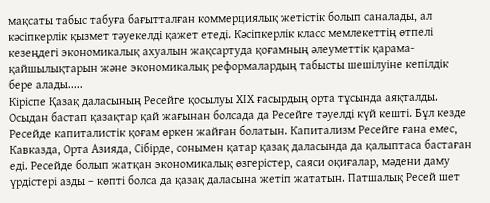мақсаты табыс табуға бағытталған коммерциялық жетістік болып саналады, ал кәсіпкерлік қызмет тәуекелді қажет етеді. Кәсіпкерлік класс мемлекеттің өтпелі кезеңдегі экономикалық ахуалын жақсартуда қоғамның әлеуметтік қарама-қайшылықтарын және экономикалық реформалардың табысты шешілуіне кепілдік бере алады.....
Кіріспе Қазақ даласының Ресейге қосылуы ХІХ ғасырдың орта тұсында аяқталды. Осыдан бастап қазақтар қай жағынан болсада да Ресейге тәуелді күй кешті. Бұл кезде Ресейде капиталистік қоғам өркен жайған болатын. Капитализм Ресейге ғана емес, Кавказда, Орта Азияда, Сібірде, сонымен қатар қазақ даласында да қалыптаса бастаған еді. Ресейде болып жатқан экономикалық өзгерістер, саяси оқиғалар, мәдени даму үрдістері азды – көпті болса да қазақ даласына жетіп жататын. Патшалық Ресей шет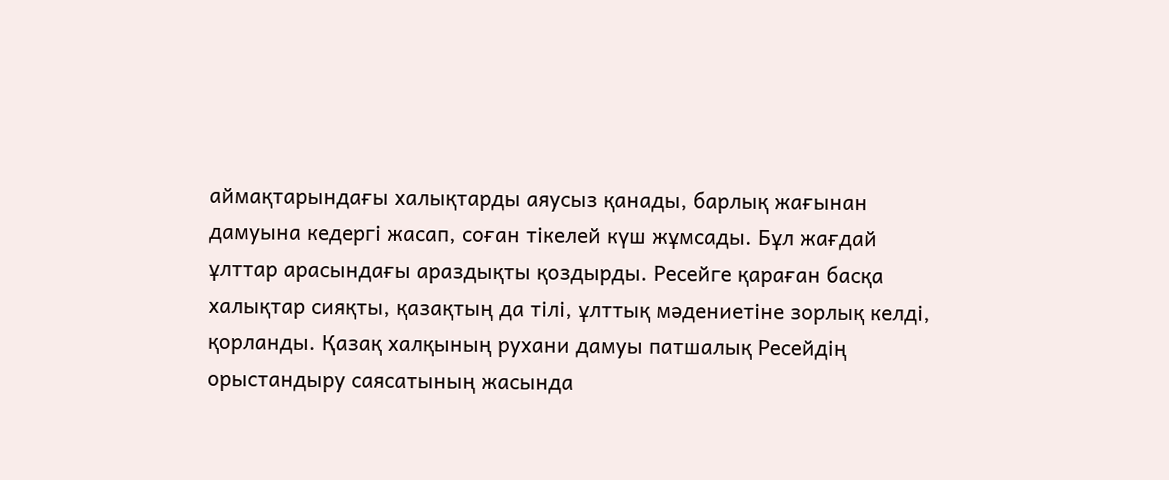аймақтарындағы халықтарды аяусыз қанады, барлық жағынан дамуына кедергі жасап, соған тікелей күш жұмсады. Бұл жағдай ұлттар арасындағы араздықты қоздырды. Ресейге қараған басқа халықтар сияқты, қазақтың да тілі, ұлттық мәдениетіне зорлық келді, қорланды. Қазақ халқының рухани дамуы патшалық Ресейдің орыстандыру саясатының жасында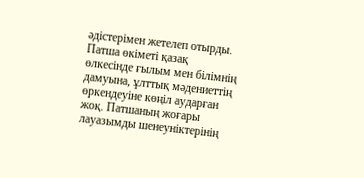әдістерімен жетелеп отырды. Патша өкіметі қазақ өлкесінде ғылым мен білімнің дамуына, ұлттық мәдениеттің өркендеуіне көңіл аударған жоқ. Патшаның жоғары лауазымды шенеуніктерінің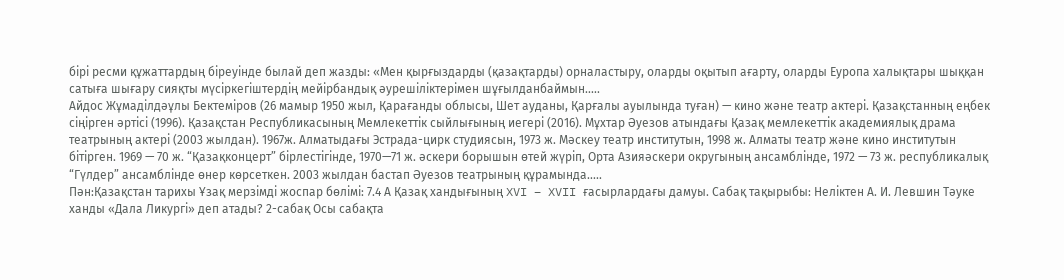бірі ресми құжаттардың біреуінде былай деп жазды: «Мен қырғыздарды (қазақтарды) орналастыру, оларды оқытып ағарту, оларды Еуропа халықтары шыққан сатыға шығару сияқты мүсіркегіштердің мейірбандық әурешіліктерімен шұғылданбаймын.....
Айдос Жұмаділдәұлы Бектеміров (26 мамыр 1950 жыл, Қарағанды облысы, Шет ауданы, Қарғалы ауылында туған) — кино және театр актері. Қазақстанның еңбек сіңірген әртісі (1996). Қазақстан Республикасының Мемлекеттік сыйлығының иегері (2016). Мұхтар Әуезов атындағы Қазақ мемлекеттік академиялық драма театрының актері (2003 жылдан). 1967ж. Алматыдағы Эстрада-цирк студиясын, 1973 ж. Мәскеу театр институтын, 1998 ж. Алматы театр және кино институтын бітірген. 1969 — 70 ж. “Қазақконцерт” бірлестігінде, 1970—71 ж. әскери борышын өтей жүріп, Орта Азияәскери округының ансамблінде, 1972 — 73 ж. республикалық “Гүлдер” ансамблінде өнер көрсеткен. 2003 жылдан бастап Әуезов театрының құрамында.....
Пән:Қазақстан тарихы Ұзақ мерзімді жоспар бөлімі: 7.4 А Қазақ хандығының XVI – XVII ғасырлардағы дамуы. Сабақ тақырыбы: Неліктен А. И. Левшин Тәуке ханды «Дала Ликургі» деп атады? 2-сабақ Осы сабақта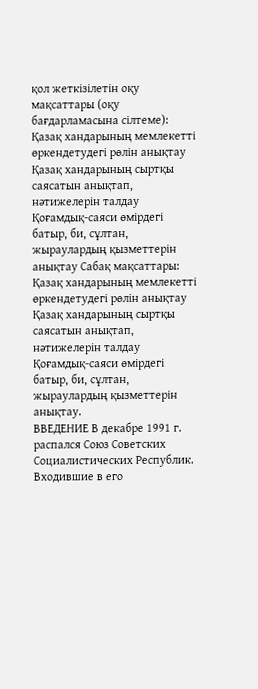қол жеткізілетін оқу мақсаттары (оқу бағдарламасына сілтеме): Қазақ хандарының мемлекетті өркендетудегі рөлін анықтау Қазақ хандарының сыртқы саясатын анықтап, нәтижелерін талдау Қоғамдық-саяси өмірдегі батыр, би, сұлтан, жыраулардың қызметтерін анықтау Сабақ мақсаттары: Қазақ хандарының мемлекетті өркендетудегі рөлін анықтау Қазақ хандарының сыртқы саясатын анықтап, нәтижелерін талдау Қоғамдық-саяси өмірдегі батыр, би, сұлтан, жыраулардың қызметтерін анықтау.
ВВЕДЕНИЕ В декабре 1991 г. распался Союз Советских Социалистических Республик. Входившие в его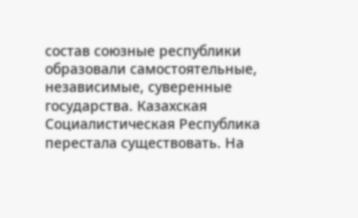состав союзные республики образовали самостоятельные, независимые, суверенные государства. Казахская Социалистическая Республика перестала существовать. На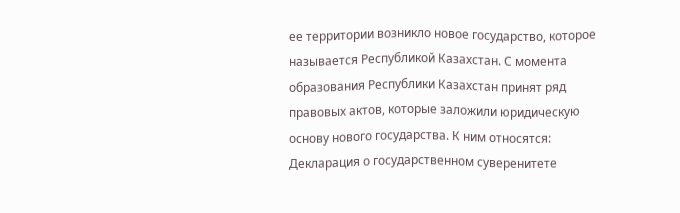ее территории возникло новое государство, которое называется Республикой Казахстан. С момента образования Республики Казахстан принят ряд правовых актов, которые заложили юридическую основу нового государства. К ним относятся: Декларация о государственном суверенитете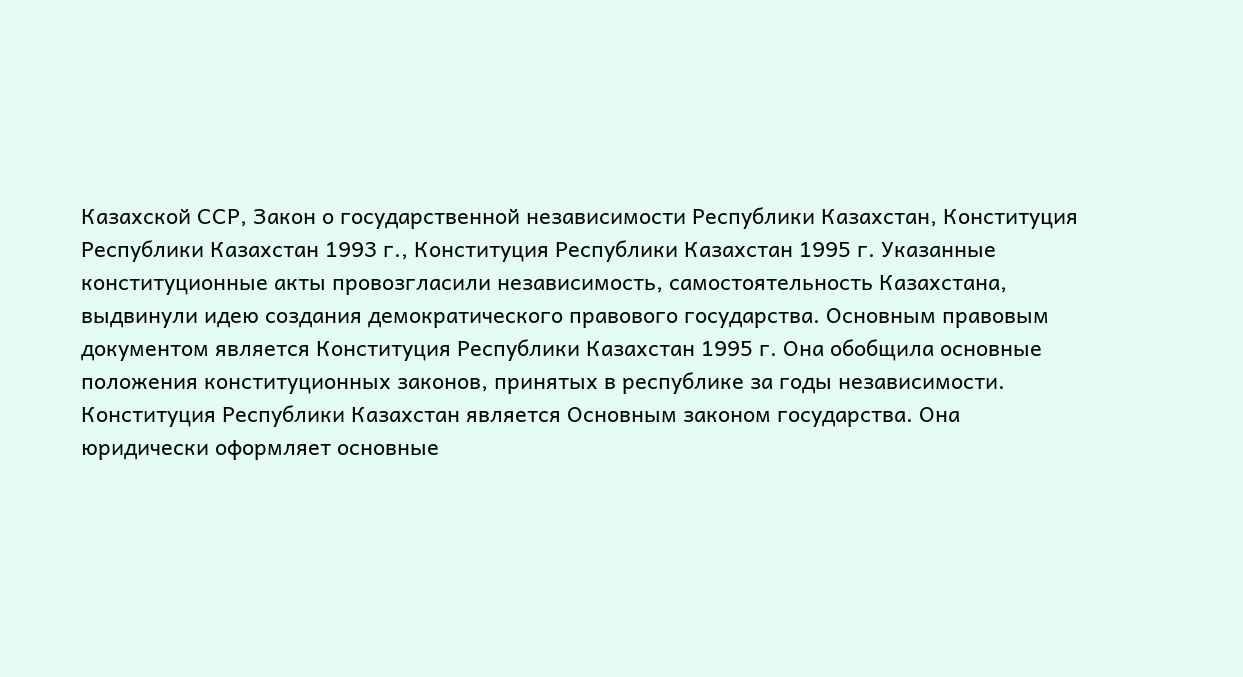Казахской ССР, Закон о государственной независимости Республики Казахстан, Конституция Республики Казахстан 1993 г., Конституция Республики Казахстан 1995 г. Указанные конституционные акты провозгласили независимость, самостоятельность Казахстана, выдвинули идею создания демократического правового государства. Основным правовым документом является Конституция Республики Казахстан 1995 г. Она обобщила основные положения конституционных законов, принятых в республике за годы независимости. Конституция Республики Казахстан является Основным законом государства. Она юридически оформляет основные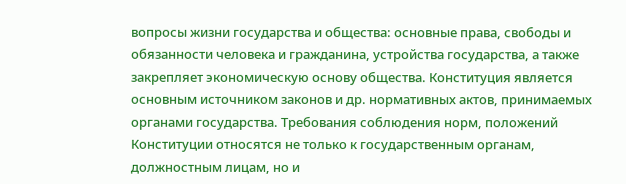вопросы жизни государства и общества: основные права, свободы и обязанности человека и гражданина, устройства государства, а также закрепляет экономическую основу общества. Конституция является основным источником законов и др. нормативных актов, принимаемых органами государства. Требования соблюдения норм, положений Конституции относятся не только к государственным органам, должностным лицам, но и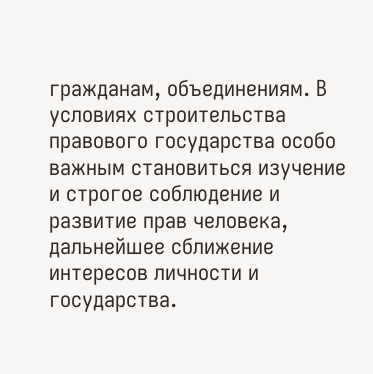гражданам, объединениям. В условиях строительства правового государства особо важным становиться изучение и строгое соблюдение и развитие прав человека, дальнейшее сближение интересов личности и государства.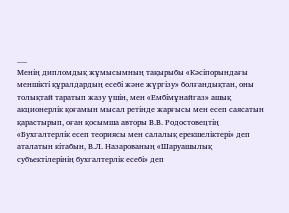.....
Менің дипломдық жұмысымның тақырыбы «Кәсіпорындағы меншікті құралдардың есебі және жүргізу» болғандықтан, оны толықтай таратып жазу үшін, мен «Ембімұнайгаз» ашық акционерлік қоғамын мысал ретінде жарғысы мен есеп саясатын қарастырып, оған қосымша авторы В.В. Родостовецтің «Бухгалтерлік есеп теориясы мен салалық ерекшеліктері» деп аталатын кітабын, В.Л. Назарованың «Шаруашылық субъектілерінің бухгалтерлік есебі» деп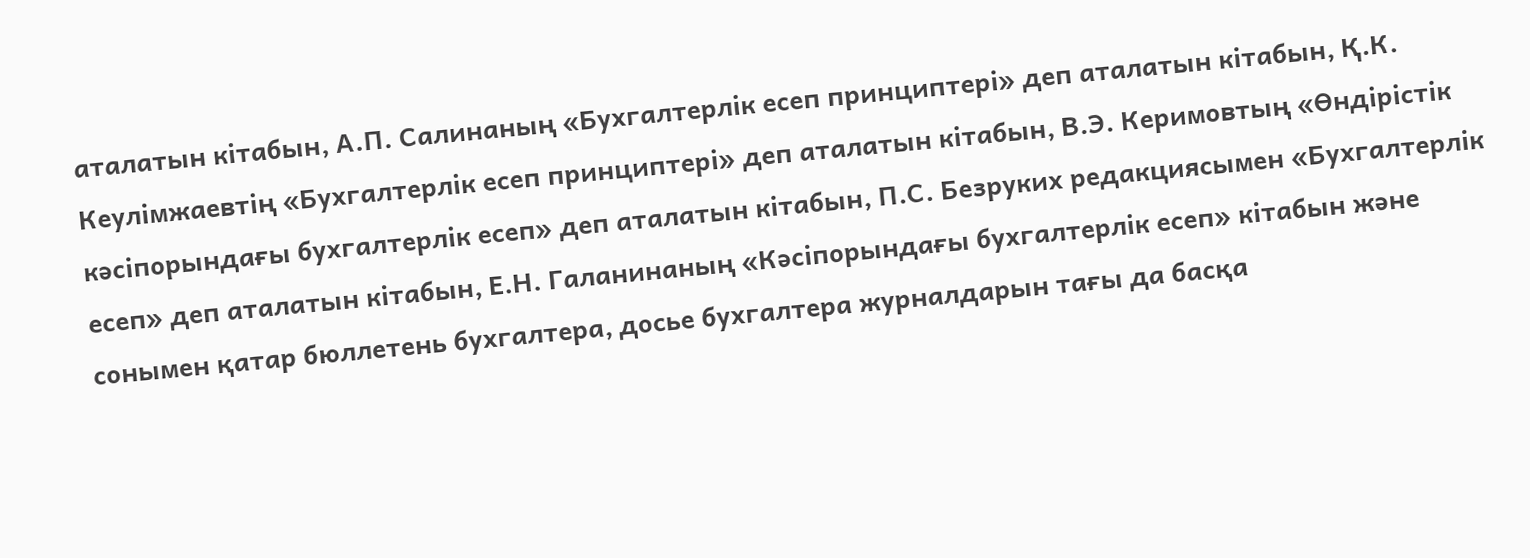аталатын кітабын, А.П. Салинаның «Бухгалтерлік есеп принциптері» деп аталатын кітабын, Қ.К. Кеулімжаевтің «Бухгалтерлік есеп принциптері» деп аталатын кітабын, В.Э. Керимовтың «Өндірістік кәсіпорындағы бухгалтерлік есеп» деп аталатын кітабын, П.С. Безруких редакциясымен «Бухгалтерлік есеп» деп аталатын кітабын, Е.Н. Галанинаның «Кәсіпорындағы бухгалтерлік есеп» кітабын және сонымен қатар бюллетень бухгалтера, досье бухгалтера журналдарын тағы да басқа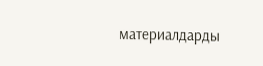материалдарды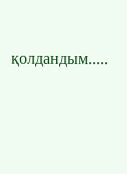қолдандым.....